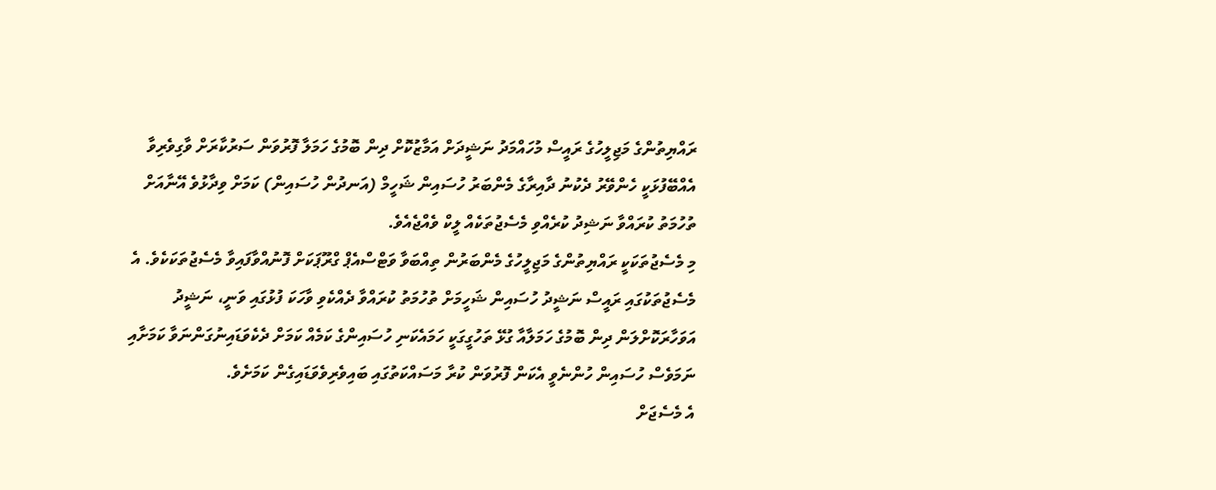ރައްޔިތުންގެ މަޖިލީހުގެ ރައީސް މުހައްމަދު ނަޝީދަށް އަމާޒުކޮށް ދިން ބޮމުގެ ހަމަލާ ފޮރުވަން ސަރުކާރަށް ވާގިވެރިވާ އެއްބޭފުޅަކީ ހެންވޭރު ދެކުނު ދާއިރާގެ މެންބަރު ހުސައިން ޝަހީމް (އަނދުން ހުސައިން) ކަމަށް ވިދާޅުވެ އޭނާއަށް ތުހުމަތު ކުރައްވާ ނަޝިދު ކުރެއްވި މެސެޖުތަކެއް ލީކް ވެއްޖެއެވެ.
މި މެސެޖުތަކަކީ ރައްޔިތުންގެ މަޖިލީހުގެ މެންބަރުން ތިއްބަވާ ވަޓްސްއެޕް ގްރޫޕަކަށް ފޮނުއްވާފައިވާ މެސެޖުތަކަކެވެ. އެ މެސެޖުތަކުގައި ރައީސް ނަޝީދު ހުސައިން ޝަހީމަށް ތުހުމަތު ކުރައްވާ ދެއްކެވި ވާހަކަ ފުޅުގައި ވަނީ، ނަޝީދު އަވަހާރަކޮށްލަން ދިން ބޮމުގެ ހަމަލާއާ ގުޅޭ ތަހުގީގަކީ ހަމައެކަނި ހުސައިންގެ ކަމެއް ކަމަށް ދެކެވަޑައިނުގަންނަވާ ކަމަށާއި ނަމަވެސް ހުސައިން ހުންނެވީ އެކަން ފޮރުވަން ކުރާ މަސައްކަތުގައި ބައިވެރިވެވަޑައިގެން ކަމަށެވެ.
އެ މެސެޖަށް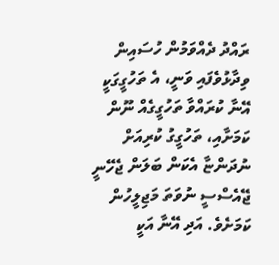ރައްދު ދެއްވަމުން ހުސައިން ވިދާޅުވެފައި ވަނީ، އެ ތަހުގީގަކީ އޭނާ ކުރައްވާ ތަހުގީގެއް ނޫން ކަމަށާއި، ތަހުގީގު ކުރިއަށް ނުދަންޏާ އެކަން ބަލަން ޖެހޭނީ ޖޭއެސްސީ ނުވަތަ މަޖިލީހުން ކަމަށެވެ. އަދި އޭނާ އަކީ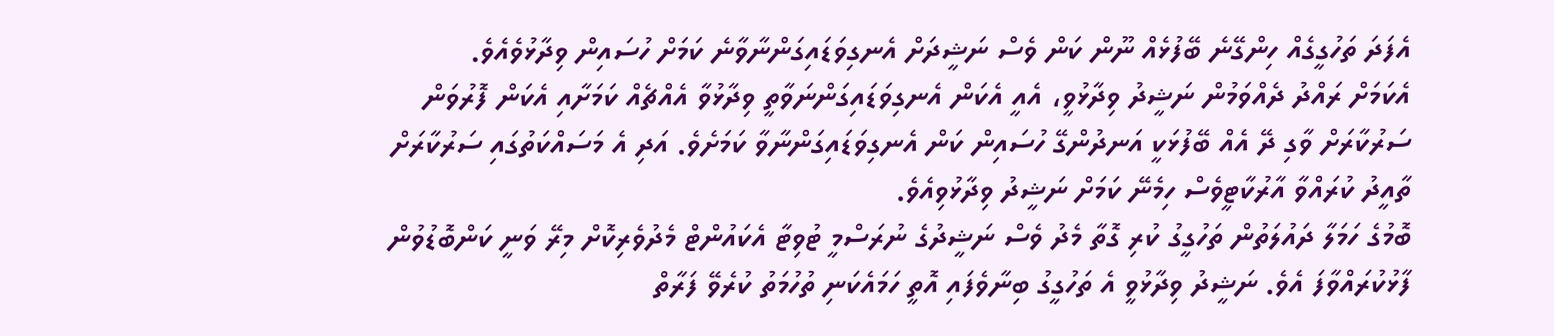އެފަދަ ތަހުގީގެއް ހިންގޭނެ ބޭފުޅެއް ނޫން ކަން ވެސް ނަޝީދަށް އެނގިވަޑައިގަންނާވާނެ ކަމަށް ހުސައިން ވިދާޅުވެއެވެ.
އެކަމަށް ރައްދު ދެއްވަމުން ނަޝީދު ވިދާޅުވީ، އެއީ އެކަން އެނގިވަޑައިގަންނަވާތީ ވިދާޅުވާ އެއްޗެއް ކަމަށާއި އެކަން ފޮރުވަން ސަރުކާރަށް ވާގި ދޭ އެއް ބޭފުޅަކީ އަނދުންގޭ ހުސައިން ކަން އެނގިވަޑައިގަންނާވާ ކަމަށެވެ. އަދި އެ މަސައްކަތުގައި ސަރުކާރަށް ތާއީދު ކުރައްވާ އާރުކާޓީވެސް ހިމެނޭ ކަމަށް ނަޝީދު ވިދާޅުވިއެވެ.
ބޮމުގެ ހަމަލާ ދައުލަތުން ތަހުގީގު ކުރި ގޮތާ މެދު ވެސް ނަޝީދުގެ ނުރަސްމީ ޓުވިޓާ އެކައުންޓް މެދުވެރިކޮށް މިރޭ ވަނީ ކަންބޮޑުވުން ފާޅުކުރައްވާފަ އެވެ. ނަޝީދު ވިދާޅުވީ އެ ތަހުގީގު ބިނާވެފައި އޮތީ ހަމައެކަނި ތުހުމަތު ކުރެވޭ ފަރާތް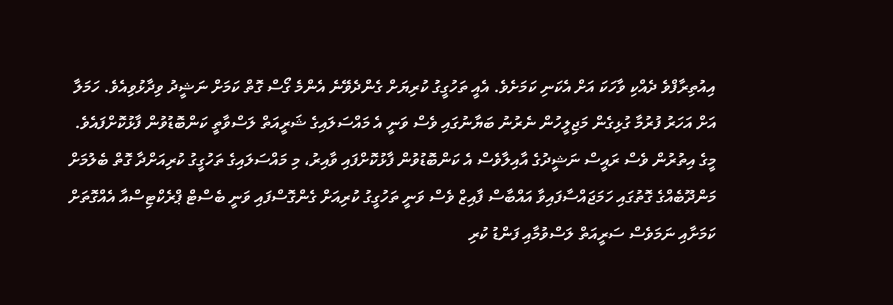އިއުތިރާފްވެ ދެއްކި ވާހަކަ އަށް އެކަނި ކަމަށެވެ. އެއީ ތަހުގީގު ކުރިޔަށް ގެންދެވޭނެ އެންމެ ގޯސް ގޮތް ކަމަށް ނަޝީދު ވިދާޅުވިއެވެ. ހަމަލާ އަށް އަހަރު ފުރުމާ ގުޅިގެން މަޖިލީހުން ނެރުނު ބަޔާނުގައި ވެސް ވަނީ އެ މައްސަލައިގެ ޝަރީއަތް ލަސްވާތީ ކަންބޮޑުވުން ފާޅުކޮށްފައެވެ.
މީގެ އިތުރުން ވެސް ރައީސް ނަޝީދުގެ އާއިލާވެސް އެ ކަންބޮޑުވުން ފާޅުކޮށްފައި ވާއިރު، މި މައްސަލައިގެ ތަހުގީގު ކުރިއަށްދާ ގޮތް ބެލުމަށް މަންދޫބެއްގެ ގޮތުގައި ހަމަޖައްސާފައިވާ އައްބާސް ފާއިޒް ވެސް ވަނީ ތަހުގީގު ކުރިއަށް ގެންގޮސްފައި ވަނީ ބެސްޓް ޕްރެކްޓިސްއާ އެއްގޮތަށް ކަމަށާއި ނަމަވެސް ސަރީއަތް ލަސްވުމާއި ފަންޑު ކުރި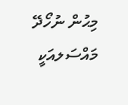މިޙުން ނުހޯދޭ މައްސަލއަކީ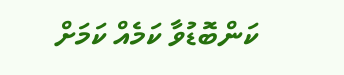ކަންބޮޑުވާ ކަމެއް ކަމަށް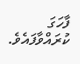ފާހަގަ ކުރައްވާފައެވެ.